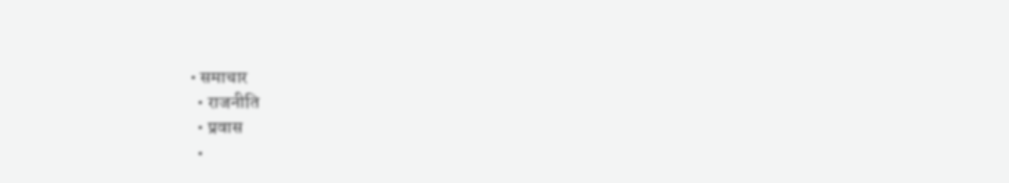• समाचार
  • राजनीति
  • प्रवास
  •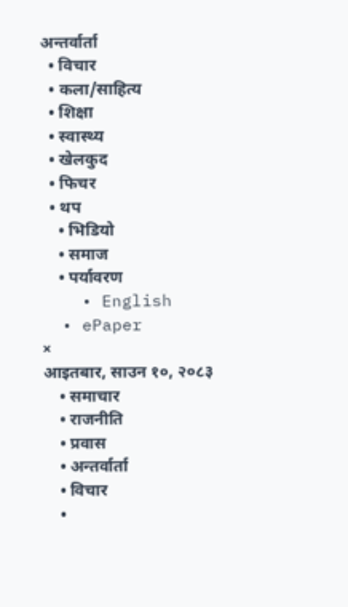अन्तर्वार्ता
  • विचार
  • कला/साहित्य
  • शिक्षा
  • स्वास्थ्य
  • खेलकुद
  • फिचर
  • थप
    • भिडियो
    • समाज
    • पर्यावरण
    • English
  • ePaper
×
आइतबार, साउन १०, २०८३
    • समाचार
    • राजनीति
    • प्रवास
    • अन्तर्वार्ता
    • विचार
    •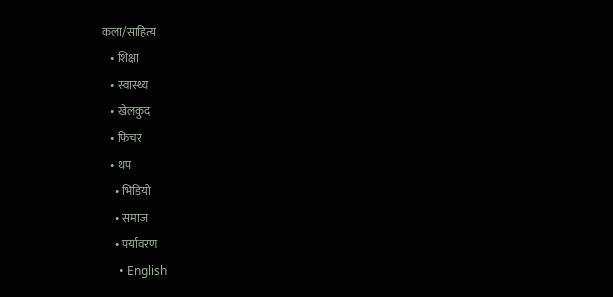कला/साहित्य
    • शिक्षा
    • स्वास्थ्य
    • खेलकुद
    • फिचर
    • थप
      • भिडियो
      • समाज
      • पर्यावरण
      • English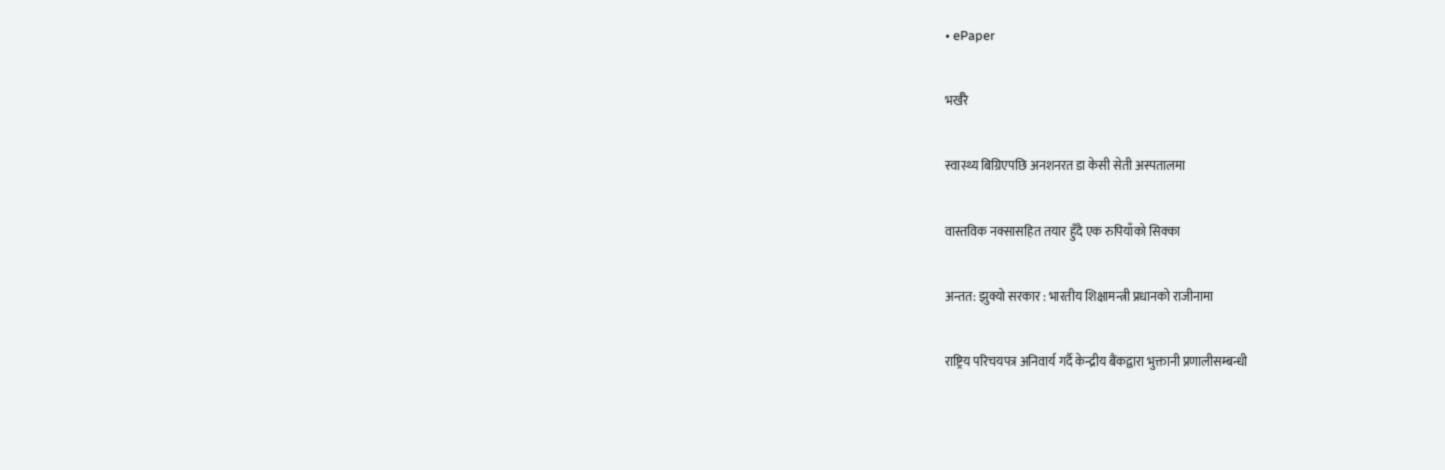• ePaper

भर्खरै

स्वास्थ्य बिग्रिएपछि अनशनरत डा केसी सेती अस्पतालमा

वास्तविक नक्सासहित तयार हुँदै एक रुपियाँको सिक्का

अन्तत: झुक्यो सरकार : भारतीय शिक्षामन्त्री प्रधानको राजीनामा

राष्ट्रिय परिचयपत्र अनिवार्य गर्दै केन्द्रीय बैंकद्वारा भुक्तानी प्रणालीसम्बन्धी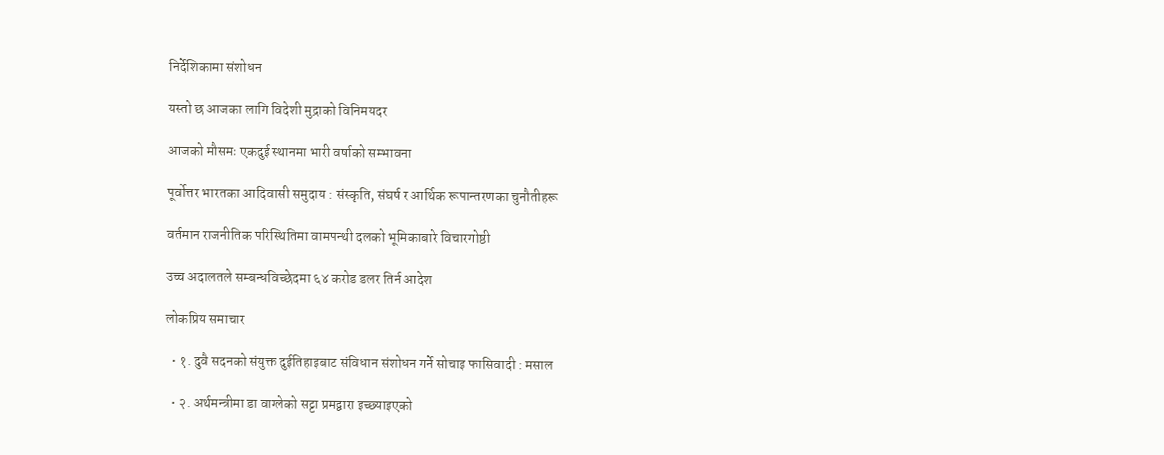निर्देशिकामा संशोधन

यस्तो छ आजका लागि विदेशी मुद्राको विनिमयदर

आजको मौसमः एकदुई स्थानमा भारी वर्षाको सम्भावना

पूर्वोत्तर भारतका आदिवासी समुदाय : संस्कृति, संघर्ष र आर्थिक रूपान्तरणका चुनौतीहरू

वर्तमान राजनीतिक परिस्थितिमा वामपन्थी दलको भूमिकाबारे विचारगोष्ठी

उच्च अदालतले सम्बन्धविच्छेदमा ६४ करोड डलर तिर्न आदेश

लोकप्रिय समाचार

  • १. दुवै सदनको संयुक्त दुईतिहाइबाट संविधान संशोधन गर्ने सोचाइ फासिवादी : मसाल

  • २. अर्थमन्त्रीमा डा वाग्लेको सट्टा प्रमद्वारा इच्छ्याइएको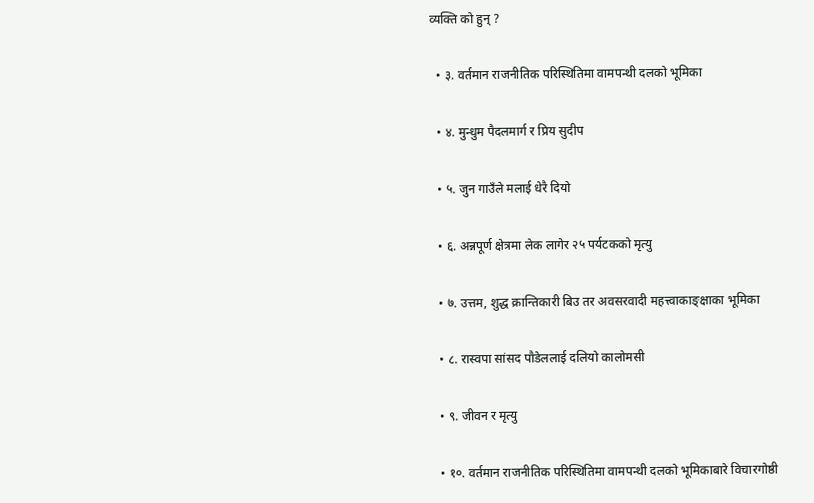व्यक्ति को हुन् ?

  • ३. वर्तमान राजनीतिक परिस्थितिमा वामपन्थी दलको भूमिका

  • ४. मुन्धुम पैदलमार्ग र प्रिय सुदीप

  • ५. जुन गाउँले मलाई धेरै दियो

  • ६. अन्नपूर्ण क्षेत्रमा लेक लागेर २५ पर्यटकको मृत्यु

  • ७. उत्तम, शुद्ध क्रान्तिकारी बिउ तर अवसरवादी महत्त्वाकाङ्क्षाका भूमिका

  • ८. रास्वपा सांसद पौडेललाई दलियो कालोमसी

  • ९. जीवन र मृत्यु

  • १०. वर्तमान राजनीतिक परिस्थितिमा वामपन्थी दलको भूमिकाबारे विचारगोष्ठी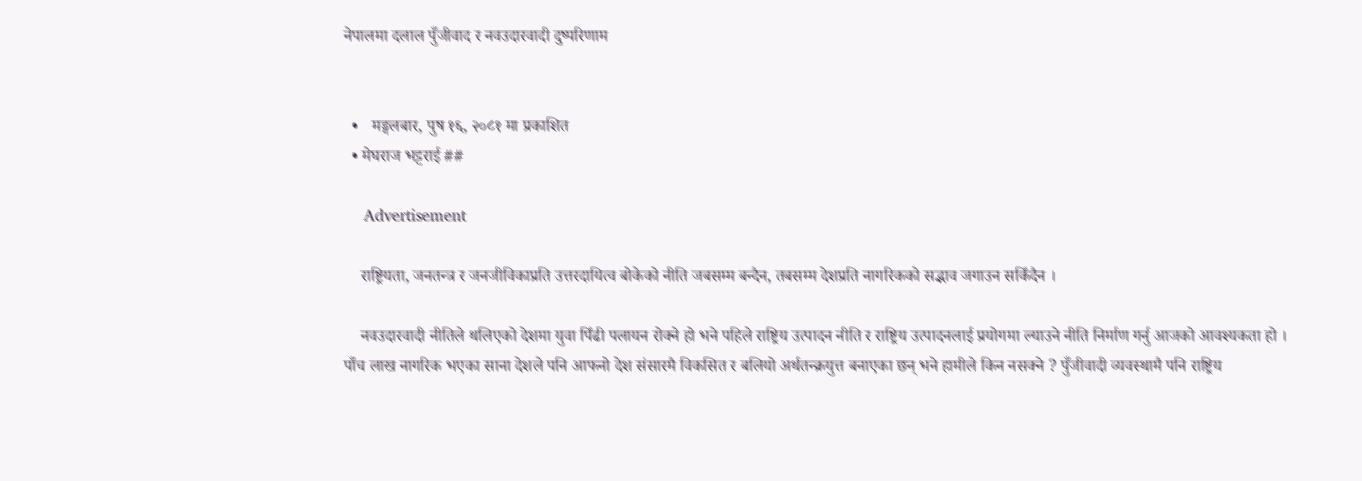नेपालमा दलाल पुँजीवाद र नवउदारवादी दुष्परिणाम


  •   मङ्गलबार, पुष १६, २०८१ मा प्रकाशित
  • मेघराज भट्टराई ##

    Advertisement

    राष्ट्रियता, जनतन्त्र र जनजीविकाप्रति उत्तरदायित्व बोकेको नीति जबसम्म बन्दैन, तबसम्म देशप्रति नागरिकको सद्भाव जगाउन सकिँदैन ।

    नवउदारवादी नीतिले थलिएको देशमा युवा पिँढी पलायन रोक्ने हो भने पहिले राष्ट्रिय उत्पादन नीति र राष्ट्रिय उत्पादनलाई प्रयोगमा ल्याउने नीति निर्माण गर्नु आजको आवश्यकता हो । पाँच लाख नागरिक भएका साना देशले पनि आफनो देश संसारमै विकसित र बलियो अर्थतन्क्रयुत्त बनाएका छन् भने हामीले किन नसक्ने ? पुँजीवादी व्यवस्थामै पनि राष्ट्रिय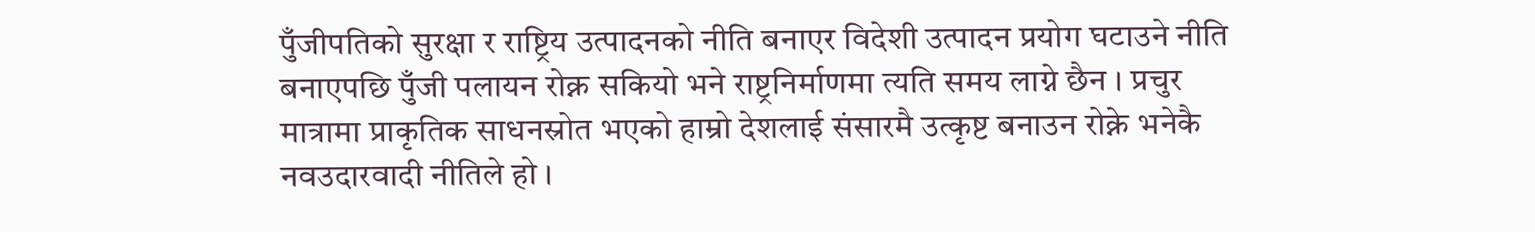पुँजीपतिको सुरक्षा र राष्ट्रिय उत्पादनको नीति बनाएर विदेशी उत्पादन प्रयोग घटाउने नीति बनाएपछि पुँजी पलायन रोक्न सकियो भने राष्ट्रनिर्माणमा त्यति समय लाग्ने छैन । प्रचुर मात्रामा प्राकृतिक साधनस्रोत भएको हाम्रो देशलाई संसारमै उत्कृष्ट बनाउन रोक्ने भनेकै नवउदारवादी नीतिले हो ।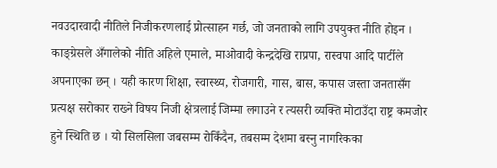नवउदारवादी नीतिले निजीकरणलाई प्रोत्साहन गर्छ, जो जनताको लागि उपयुक्त नीति होइन । काङ्ग्रेसले अँगालेको नीति अहिले एमाले, माओवादी केन्द्रदेखि राप्रपा, रास्वपा आदि पार्टीले अपनाएका छन् । यही कारण शिक्षा, स्वास्थ्य, रोजगारी, गास, बास, कपास जस्ता जनतासँग प्रत्यक्ष सरोकार राख्ने विषय निजी क्षेत्रलाई जिम्मा लगाउने र त्यसरी व्यक्ति मोटाउँदा राष्ट्र कमजोर हुने स्थिति छ । यो सिलसिला जबसम्म रोकिँदैन, तबसम्म देशमा बस्नु नागरिकका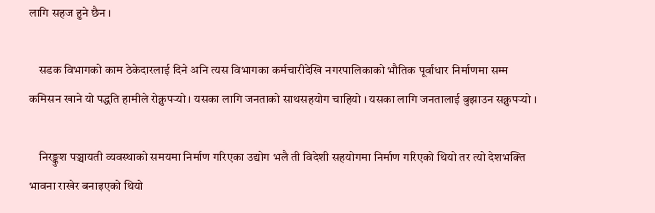लागि सहज हुने छैन ।

    सडक विभागको काम ठेकेदारलाई दिने अनि त्यस विभागका कर्मचारीदेखि नगरपालिकाको भौतिक पूर्वाधार निर्माणमा सम्म कमिसन खाने यो पद्धति हामीले रोक्नुपर्‍यो । यसका लागि जनताको साथसहयोग चाहियो । यसका लागि जनतालाई बुझाउन सक्नुपर्‍यो ।

    निरङ्कुश पञ्चायती व्यवस्थाको समयमा निर्माण गरिएका उद्योग भलै ती विदेशी सहयोगमा निर्माण गरिएको थियो तर त्यो देशभक्ति भावना राखेर बनाइएको थियो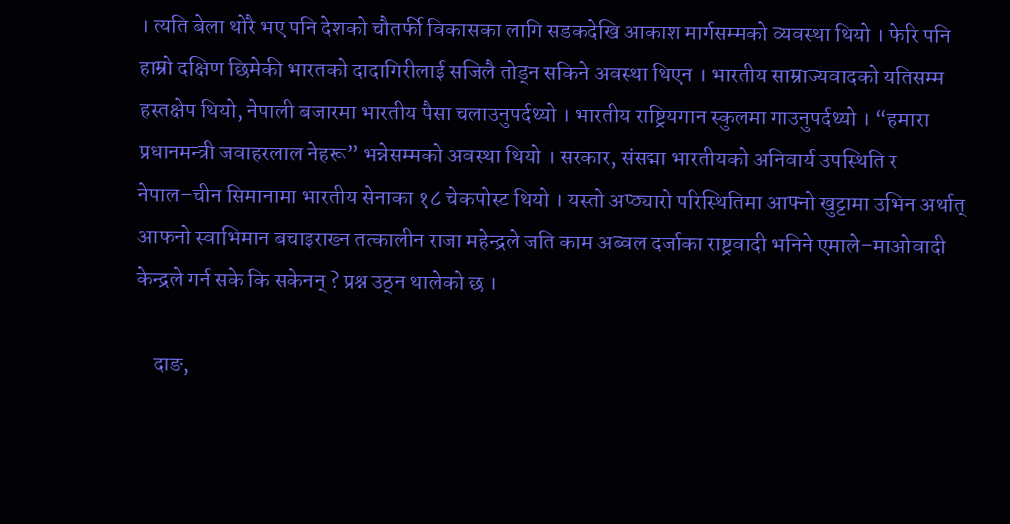। त्यति बेला थोरै भए पनि देशको चौतर्फी विकासका लागि सडकदेखि आकाश मार्गसम्मको व्यवस्था थियो । फेरि पनि हाम्रो दक्षिण छिमेकी भारतको दादागिरीलाई सजिलै तोड्न सकिने अवस्था थिएन । भारतीय साम्राज्यवादको यतिसम्म हस्तक्षेप थियो, नेपाली बजारमा भारतीय पैसा चलाउनुपर्दथ्यो । भारतीय राष्ट्रियगान स्कुलमा गाउनुपर्दथ्यो । “हमारा प्रधानमन्त्री जवाहरलाल नेहरू” भन्नेसम्मको अवस्था थियो । सरकार, संसद्मा भारतीयको अनिवार्य उपस्थिति र नेपाल–चीन सिमानामा भारतीय सेनाका १८ चेकपोस्ट थियो । यस्तो अप्ठ्यारो परिस्थितिमा आफ्नो खुट्टामा उभिन अर्थात् आफनो स्वाभिमान बचाइराख्न तत्कालीन राजा महेन्द्रले जति काम अब्वल दर्जाका राष्ट्रवादी भनिने एमाले–माओवादी केन्द्रले गर्न सके कि सकेनन् ? प्रश्न उठ्न थालेको छ ।

    दाङ,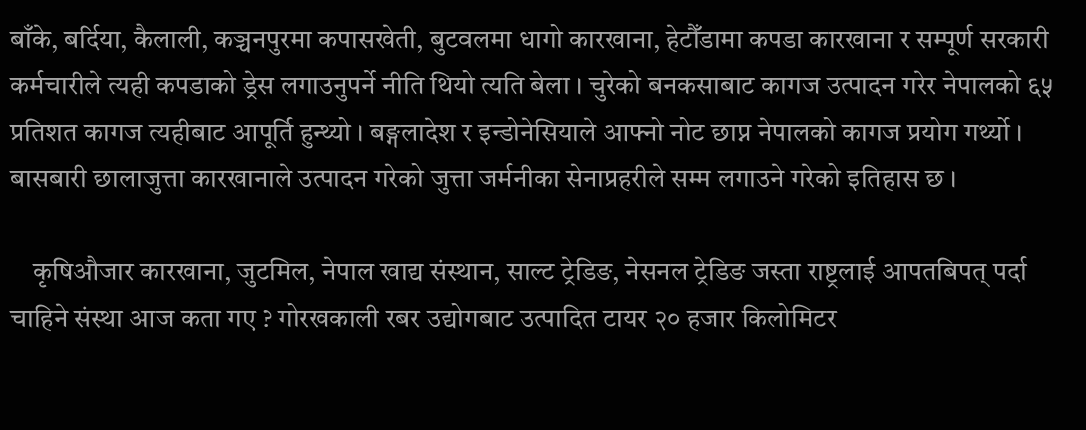बाँके, बर्दिया, कैलाली, कञ्चनपुरमा कपासखेती, बुटवलमा धागो कारखाना, हेटौँडामा कपडा कारखाना र सम्पूर्ण सरकारी कर्मचारीले त्यही कपडाको ड्रेस लगाउनुपर्ने नीति थियो त्यति बेला । चुरेको बनकसाबाट कागज उत्पादन गरेर नेपालको ६५ प्रतिशत कागज त्यहीबाट आपूर्ति हुन्थ्यो । बङ्गलादेश र इन्डोनेसियाले आफ्नो नोट छाप्न नेपालको कागज प्रयोग गर्थ्यो । बासबारी छालाजुत्ता कारखानाले उत्पादन गरेको जुत्ता जर्मनीका सेनाप्रहरीले सम्म लगाउने गरेको इतिहास छ ।

    कृषिऔजार कारखाना, जुटमिल, नेपाल खाद्य संस्थान, साल्ट ट्रेडिङ, नेसनल ट्रेडिङ जस्ता राष्ट्रलाई आपतबिपत् पर्दा चाहिने संस्था आज कता गए ? गोरखकाली रबर उद्योगबाट उत्पादित टायर २० हजार किलोमिटर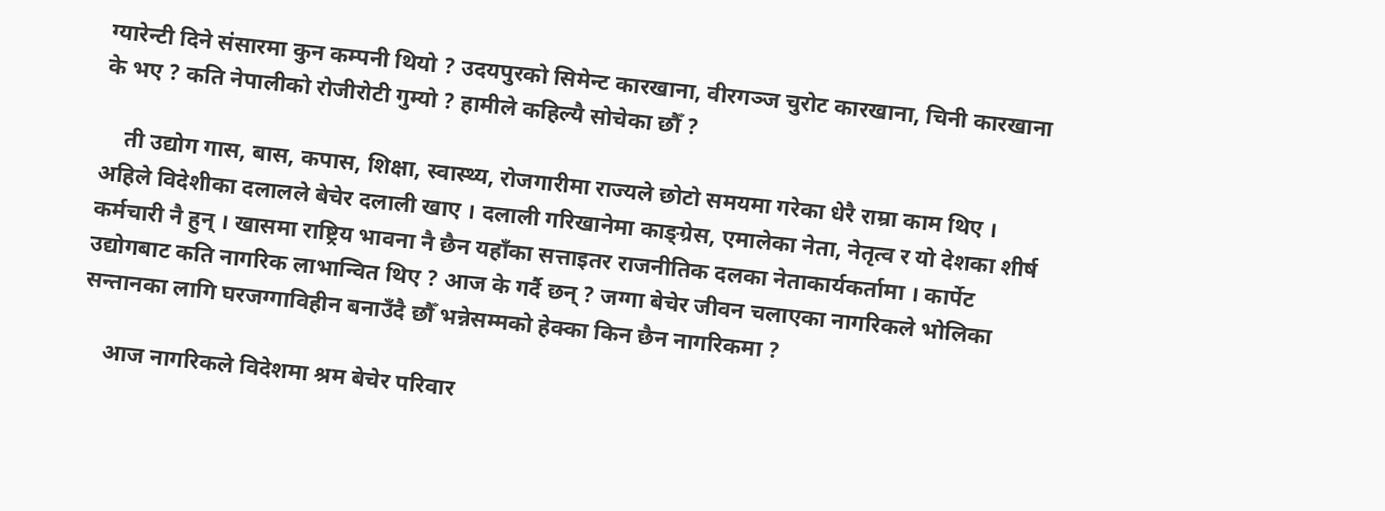ग्यारेन्टी दिने संसारमा कुन कम्पनी थियो ? उदयपुरको सिमेन्ट कारखाना, वीरगञ्ज चुरोट कारखाना, चिनी कारखाना के भए ? कति नेपालीको रोजीरोटी गुम्यो ? हामीले कहिल्यै सोचेका छौँ ?

    ती उद्योग गास, बास, कपास, शिक्षा, स्वास्थ्य, रोजगारीमा राज्यले छोटो समयमा गरेका धेरै राम्रा काम थिए । अहिले विदेशीका दलालले बेचेर दलाली खाए । दलाली गरिखानेमा काङ्ग्रेस, एमालेका नेता, नेतृत्व र यो देशका शीर्ष कर्मचारी नै हुन् । खासमा राष्ट्रिय भावना नै छैन यहाँका सत्ताइतर राजनीतिक दलका नेताकार्यकर्तामा । कार्पेट उद्योगबाट कति नागरिक लाभान्वित थिए ? आज के गर्दै छन् ? जग्गा बेचेर जीवन चलाएका नागरिकले भोलिका सन्तानका लागि घरजग्गाविहीन बनाउँदै छौँ भन्नेसम्मको हेक्का किन छैन नागरिकमा ?

    आज नागरिकले विदेशमा श्रम बेचेर परिवार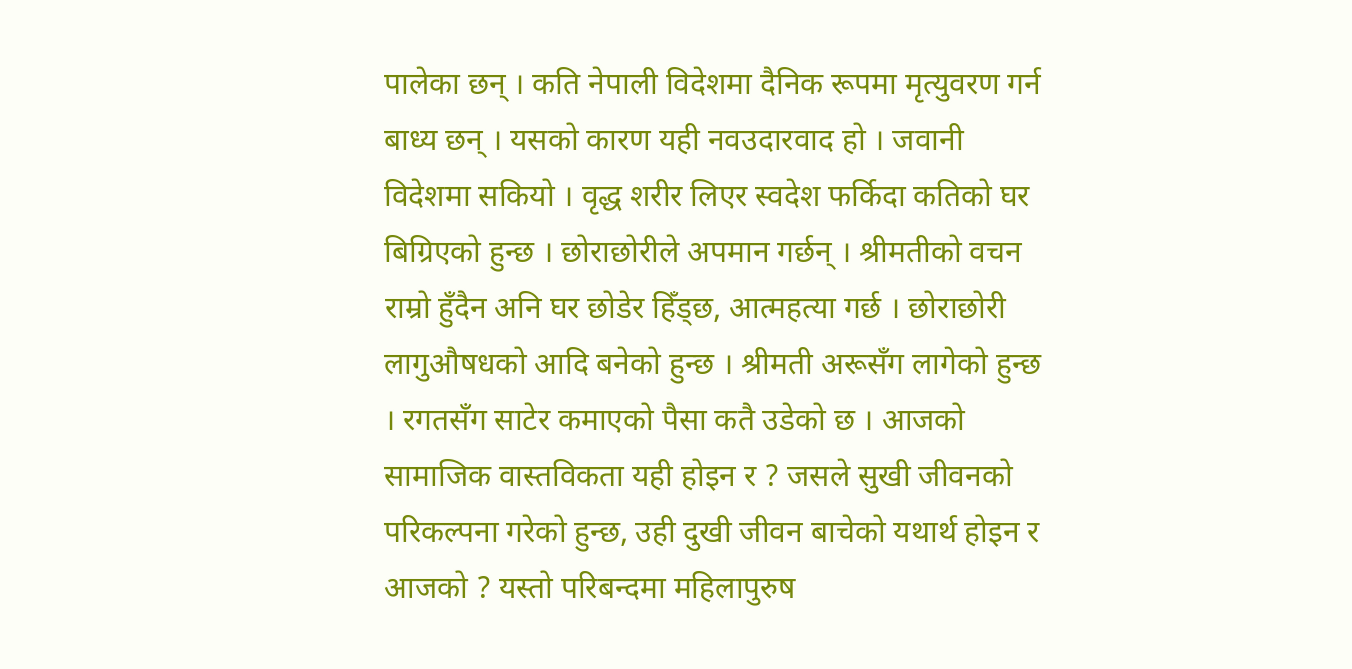पालेका छन् । कति नेपाली विदेशमा दैनिक रूपमा मृत्युवरण गर्न बाध्य छन् । यसको कारण यही नवउदारवाद हो । जवानी विदेशमा सकियो । वृद्ध शरीर लिएर स्वदेश फर्किदा कतिको घर बिग्रिएको हुन्छ । छोराछोरीले अपमान गर्छन् । श्रीमतीको वचन राम्रो हुँदैन अनि घर छोडेर हिँड्छ, आत्महत्या गर्छ । छोराछोरी लागुऔषधको आदि बनेको हुन्छ । श्रीमती अरूसँग लागेको हुन्छ । रगतसँग साटेर कमाएको पैसा कतै उडेको छ । आजको सामाजिक वास्तविकता यही होइन र ? जसले सुखी जीवनको परिकल्पना गरेको हुन्छ, उही दुखी जीवन बाचेको यथार्थ होइन र आजको ? यस्तो परिबन्दमा महिलापुरुष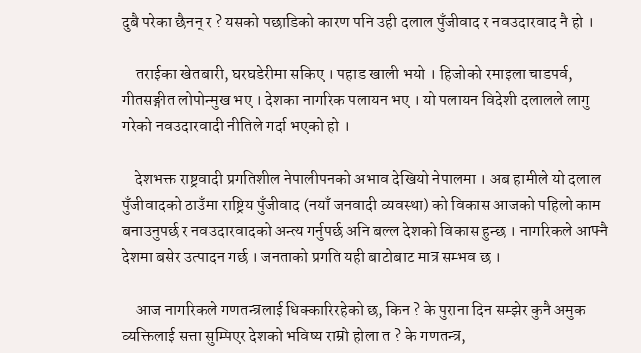दुबै परेका छैनन् र ? यसको पछाडिको कारण पनि उही दलाल पुँजीवाद र नवउदारवाद नै हो ।

    तराईका खेतबारी, घरघडेरीमा सकिए । पहाड खाली भयो । हिजोको रमाइला चाडपर्व, गीतसङ्गीत लोपोन्मुख भए । देशका नागरिक पलायन भए । यो पलायन विदेशी दलालले लागु गरेको नवउदारवादी नीतिले गर्दा भएको हो ।

    देशभक्त राष्ट्रवादी प्रगतिशील नेपालीपनको अभाव देखियो नेपालमा । अब हामीले यो दलाल पुँजीवादको ठाउँमा राष्ट्रिय पुँजीवाद (नयाँ जनवादी व्यवस्था) को विकास आजको पहिलो काम बनाउनुपर्छ र नवउदारवादको अन्त्य गर्नुपर्छ अनि बल्ल देशको विकास हुन्छ । नागरिकले आफ्नै देशमा बसेर उत्पादन गर्छ । जनताको प्रगति यही बाटोबाट मात्र सम्भव छ ।

    आज नागरिकले गणतन्त्रलाई धिक्कारिरहेको छ, किन ? के पुराना दिन सम्झेर कुनै अमुक व्यक्तिलाई सत्ता सुम्पिएर देशको भविष्य राम्रो होला त ? के गणतन्त्र,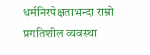धर्मनिरपेक्षताभन्दा राम्रो प्रगतिशील व्यवस्था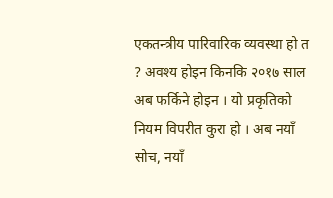एकतन्त्रीय पारिवारिक व्यवस्था हो त ? अवश्य होइन किनकि २०१७ साल अब फर्किने होइन । यो प्रकृतिको नियम विपरीत कुरा हो । अब नयाँ सोच, नयाँ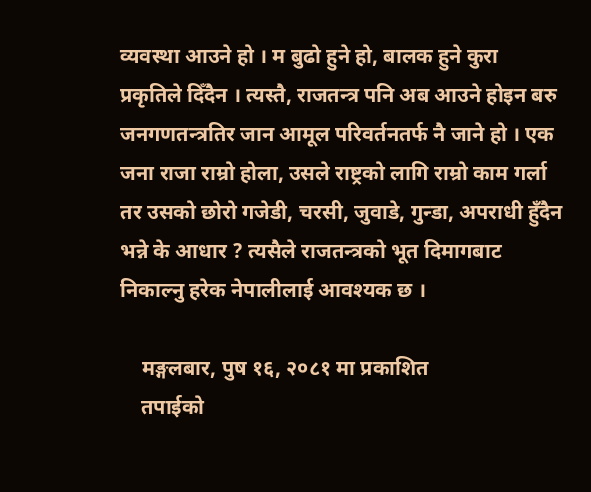व्यवस्था आउने हो । म बुढो हुने हो, बालक हुने कुरा प्रकृतिले दिँदैन । त्यस्तै, राजतन्त्र पनि अब आउने होइन बरु जनगणतन्त्रतिर जान आमूल परिवर्तनतर्फ नै जाने हो । एक जना राजा राम्रो होला, उसले राष्ट्रको लागि राम्रो काम गर्ला तर उसको छोरो गजेडी, चरसी, जुवाडे, गुन्डा, अपराधी हुँदैन भन्ने के आधार ? त्यसैले राजतन्त्रको भूत दिमागबाट निकाल्नु हरेक नेपालीलाई आवश्यक छ ।

    मङ्गलबार, पुष १६, २०८१ मा प्रकाशित
    तपाईको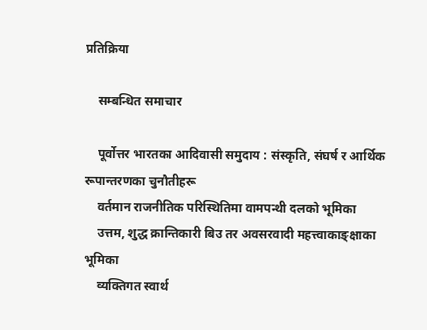प्रतिक्रिया

    सम्बन्धित समाचार

    पूर्वोत्तर भारतका आदिवासी समुदाय : संस्कृति, संघर्ष र आर्थिक रूपान्तरणका चुनौतीहरू
    वर्तमान राजनीतिक परिस्थितिमा वामपन्थी दलको भूमिका
    उत्तम, शुद्ध क्रान्तिकारी बिउ तर अवसरवादी महत्त्वाकाङ्क्षाका भूमिका
    व्यक्तिगत स्वार्थ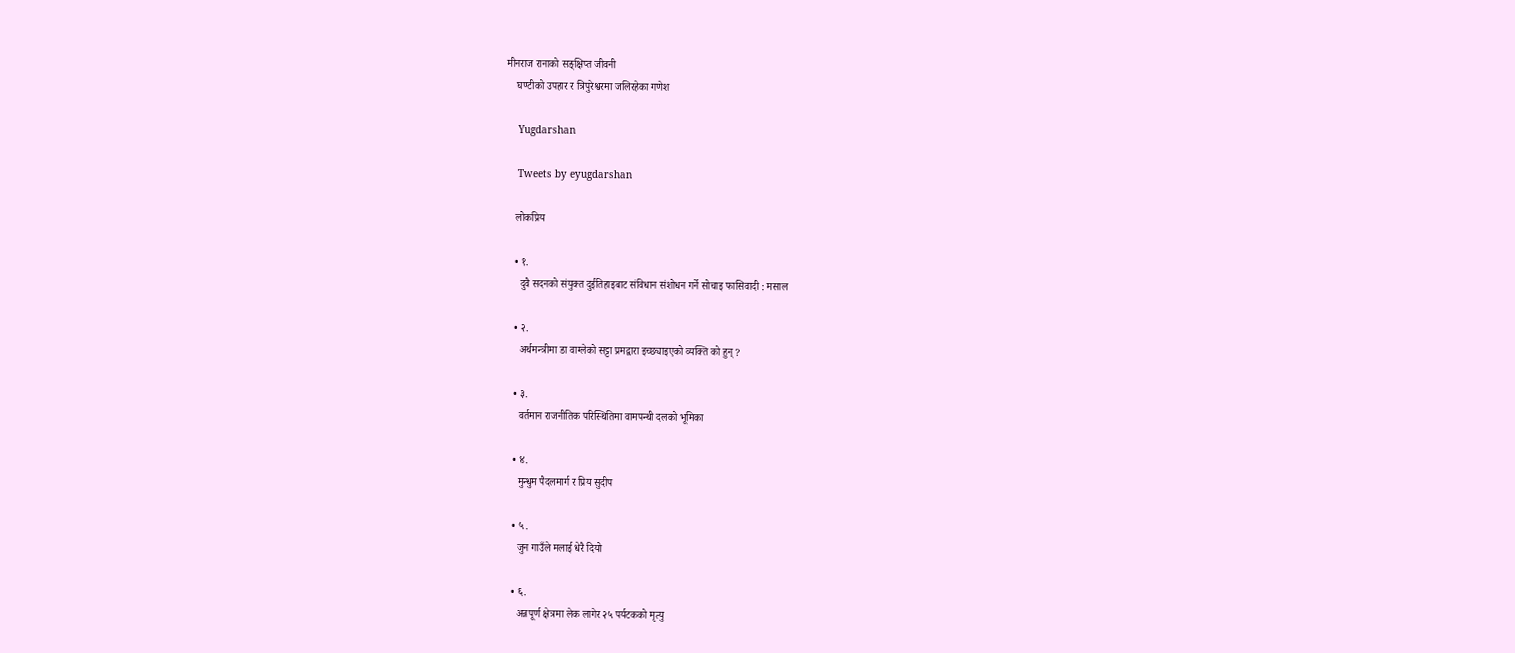मीनराज रानाको सङ्क्षिप्त जीवनी
    घण्टीको उपहार र त्रिपुरेश्वरमा जलिरहेका गणेश

    Yugdarshan

    Tweets by eyugdarshan

    लोकप्रिय

    • १.
      दुवै सदनको संयुक्त दुईतिहाइबाट संविधान संशोधन गर्ने सोचाइ फासिवादी : मसाल

    • २.
      अर्थमन्त्रीमा डा वाग्लेको सट्टा प्रमद्वारा इच्छ्याइएको व्यक्ति को हुन् ?

    • ३.
      वर्तमान राजनीतिक परिस्थितिमा वामपन्थी दलको भूमिका

    • ४.
      मुन्धुम पैदलमार्ग र प्रिय सुदीप

    • ५.
      जुन गाउँले मलाई धेरै दियो

    • ६.
      अन्नपूर्ण क्षेत्रमा लेक लागेर २५ पर्यटकको मृत्यु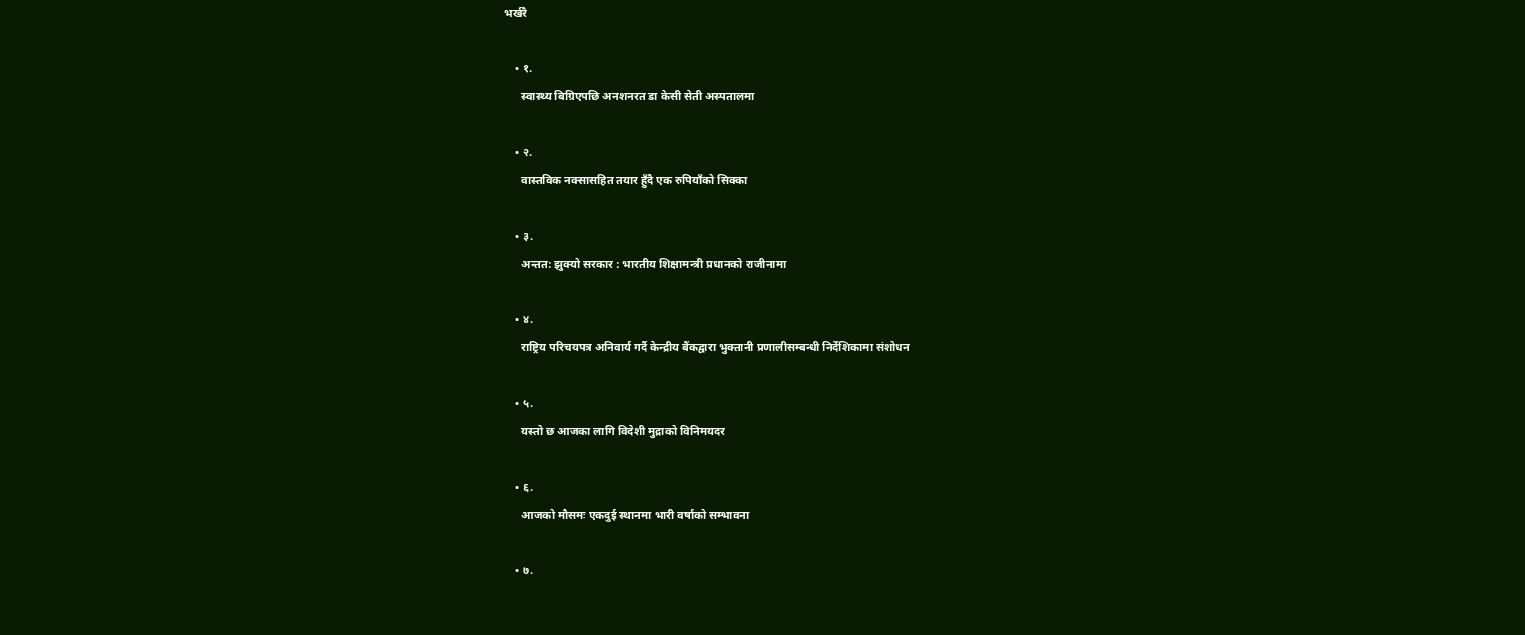भर्खरै

    • १.
      स्वास्थ्य बिग्रिएपछि अनशनरत डा केसी सेती अस्पतालमा

    • २.
      वास्तविक नक्सासहित तयार हुँदै एक रुपियाँको सिक्का

    • ३.
      अन्तत: झुक्यो सरकार : भारतीय शिक्षामन्त्री प्रधानको राजीनामा

    • ४.
      राष्ट्रिय परिचयपत्र अनिवार्य गर्दै केन्द्रीय बैंकद्वारा भुक्तानी प्रणालीसम्बन्धी निर्देशिकामा संशोधन

    • ५.
      यस्तो छ आजका लागि विदेशी मुद्राको विनिमयदर

    • ६.
      आजको मौसमः एकदुई स्थानमा भारी वर्षाको सम्भावना

    • ७.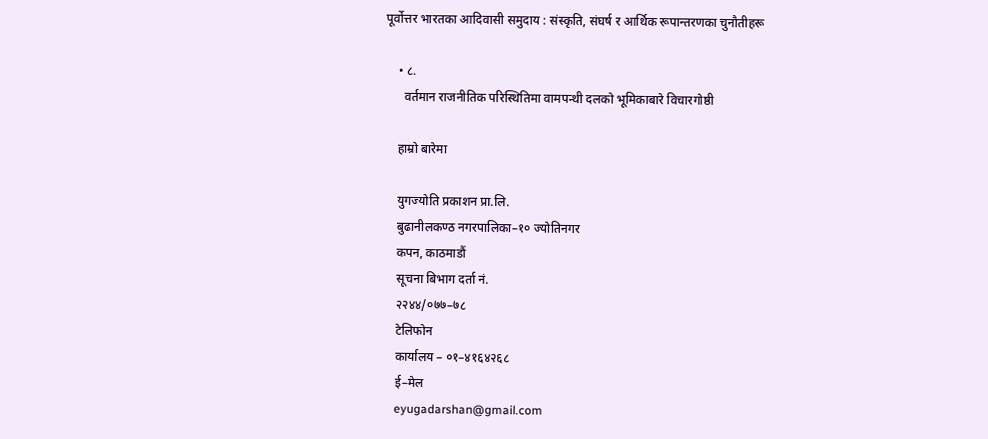पूर्वोत्तर भारतका आदिवासी समुदाय : संस्कृति, संघर्ष र आर्थिक रूपान्तरणका चुनौतीहरू

    • ८.
      वर्तमान राजनीतिक परिस्थितिमा वामपन्थी दलको भूमिकाबारे विचारगोष्ठी

    हाम्रो बारेमा

    युगज्योति प्रकाशन प्रा.लि.
    बुढानीलकण्ठ नगरपालिका–१० ज्योतिनगर
    कपन, काठमाडौं
    सूचना बिभाग दर्ता नं.
    २२४४/०७७–७८
    टेलिफोन
    कार्यालय – ०१–४१६४२६८
    ई–मेल
    eyugadarshan@gmail.com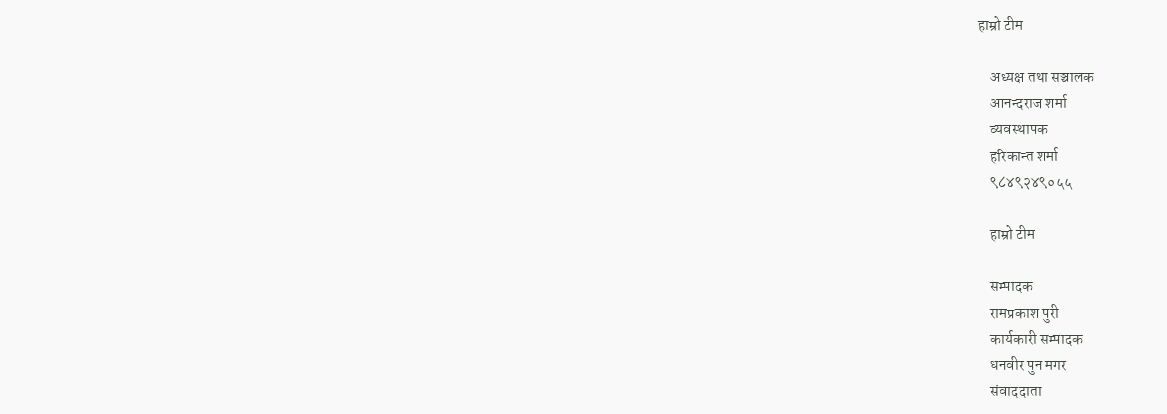हाम्रो टीम

    अध्यक्ष तथा सञ्चालक
    आनन्दराज शर्मा
    व्यवस्थापक
    हरिकान्त शर्मा
    ९८४९२४९०५५

    हाम्रो टीम

    सम्पादक
    रामप्रकाश पुरी
    कार्यकारी सम्पादक
    धनवीर पुन मगर
    संवाददाता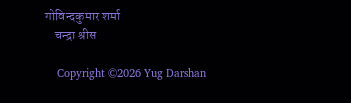गोविन्दकुमार शर्मा
    चन्द्रा श्रीस

    Copyright ©2026 Yug Darshan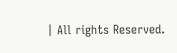| All rights Reserved.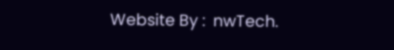Website By :  nwTech.